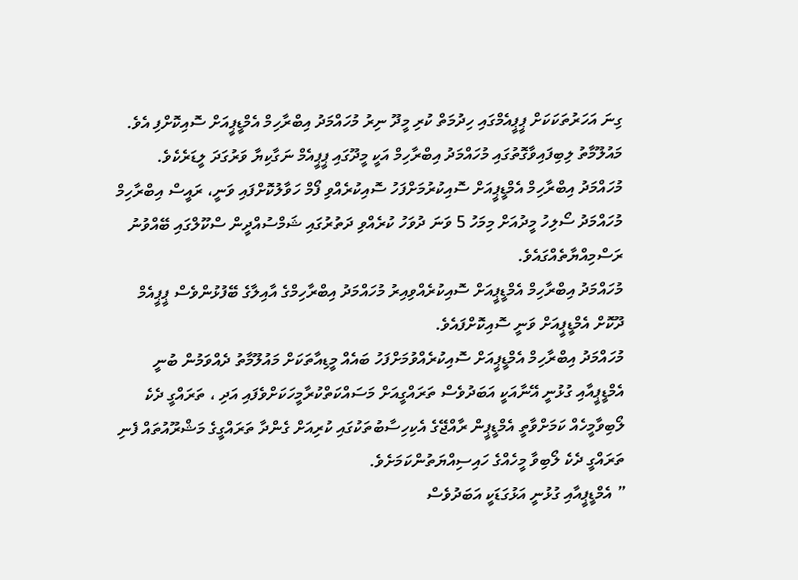ގިނަ އަހަރުތަކަކަށް ޕީޕީއެމްގައި ހިދުމަތް ކުރި މީދޫ ނިރު މުހައްމަދު އިބްރާހިމް އެމްޑީޕީއަށް ސޮއިކޮށްފި އެވެ.
މައުލޫމާތު ލިބިފައިވާގޮތުގައި މުހައްމަދު އިބްރާހިމް އަކީ މީދޫގައި ޕީޕީއެމް ނަގާކިޔާ ވަރުގަދަ ލީޑަރެކެވެ.
މުހައްމަދު އިބްރާހިމް އެމްޑީޕީއަށް ސޮއިކުރުމަށްފަހު ސޮއިކުރެއްވި ފޯމް ހަވާލުކޮށްފައި ވަނީ، ރައީސް އިބްރާހިމް މުހައްމަދު ސޯލިހު މީދުއަށް މިމަހު 5 ވަނަ ދުވަހު ކުރެއްވި ދަތުރުގައި ޝަމްސުއްދީން ސްކޫލްގައި ބޭއްވުނު ރަސްމިއްޔާތެއްގައެވެ.
މުހައްމަދު އިބްރާހިމް އެމްޑީޕީއަށް ސޮއިކުރެއްވިއިރު މުހައްމަދު އިބްރާހިމްގެ އާއިލާގެ ބޭފުޅުންވެސް ޕީޕީއެމް ދޫކޮށް އެމްޑީޕީއަށް ވަނީ ސޮއިކޮށްފައެވެ.
މުހައްމަދު އިބްރާހިމް އެމްޑީޕީއަށް ސޮއިކުރެއްވުމަށްފަހު ބައެއް މީޑިއާތަކަށް މައުލޫމާތު ދެއްވަމުން ބުނީ އެމްޑީޕީއާއި ގުޅުނީ އޭނާއަކީ އަބަދުވެސް ތަރައްގީއަށް މަސައްކަތްކުރާމީހަކަށްވެފައި އަދި ، ތަރައްގީ ދެކެ ލޯބިވާމީހެއް ކަމަށްވާތީ އެމްޑީޕީން ރާއްޖޭގެ އެކިހިސާބުތަކުގައި ކުރިއަށް ގެންދާ ތަރައްގީގެ މަޝްރޫއުތައް ފެނި ތަރައްގީ ދެކެ ލޯބިވާ މީހެއްގެ ހައިސިއްޔަތުންކަމަށެވެ.
” އެމްޑީޕީއާއި ގުޅުނީ އަޅުގަޑަކީ އަބަދުވެސް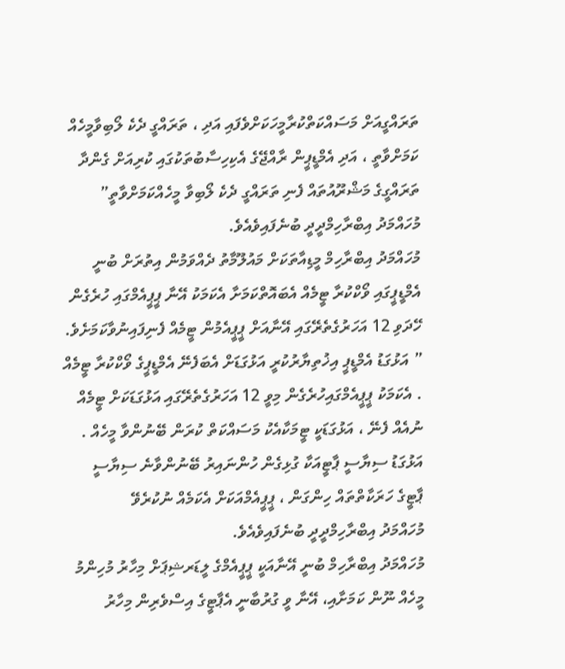ތަރައްގީއަށް މަސައްކަތްކުރާމީހަކަށްވެފައި އަދި ، ތަރައްގީ ދެކެ ލޯބިވާމީހެއް ކަމަށްވާތީ ، އަދި އެމްޑީޕީން ރާއްޖޭގެ އެކިހިސާބުތަކުގައި ކުރިއަށް ގެންދާ ތަރައްގީގެ މަޝްރޫއުތައް ފެނި ތަރައްގީ ދެކެ ލޯބިވާ މީހެއްކަމަށްވާތީ”
މުހައްމަދު އިބްރާހިމްދީދީ ބުނެފައިވެއެވެ.
މުހައްމަދު އިބްރާހިމް މީޑިއާތަކަށް މައުލޫމާތު ދެއްވަމުން އިތުރަށް ބުނީ އެމްޑީޕީގައި ވޯކްކުރާ ޓީމެއް އެބައޮތްކަމަށާ އެކަމަކު އޭނާ ޕީޕީއެމްގައި ހުރެގެން ހޭދަވި 12 އަހަރުގެތެރޭގައި އޭނާއަށް ޕީޕީއެމުން ޓީމެއް ފެނިފައިނުވާކަމަށެވެ.
” އަޅުގަޑު އެމްޑީޕީ އިޚުތިޔާރުކުރީ އަޅުގަޑަށް އެބަފެނޭ އެމްޑީޕީގެ ވޯކްކުރާ ޓީމެއް . އެކަމަކު ޕީޕީއެމްގައިހުރެގެން މިވީ 12 އަހަރުގެތެރޭގައި އަޅުގަޑަކަށް ޓީމެއް ނުއެއް ފެނޭ ، އަޅުގަޑަކީ ޓީމަކާއެކު މަސައްކަތް ކުރަން ބޭނުންވާ މީހެއް . އަޅުގަޑު ސިޔާސީ ޕާޓީއަކާ ގުޅިގެން ހުންނައިރު ބޭނުންވާނެ ސިޔާސީ ޕާޓީގެ ހަރަކާތްތައް ހިންގަން ، ޕީޕީއެމްއަކަށް އެކަމެއް ނުކުރެވޭ
މުހައްމަދު އިބްރާހިމްދީދީ ބުނެފައިވެއެވެ.
މުހައްމަދު އިބްރާހިމް ބުނީ އޭނާއަކީ ޕީޕީއެމްގެ ލީޑަރޝިޕަށް މިހާރު މުހިންމު މީހެއް ނޫން ކަމަށާއި، އޭނާ ވީ ގުރުބާނީ އެޕާޓީގެ އިސްވެރިން މިހާރު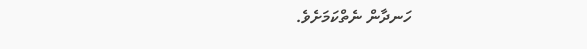ހަނދާން ނެތްކަމަށެވެ.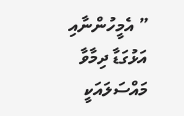” އެމީހުންނާއި އަޅުގަޑާ ދިމާވާ މައްސަލައަކީ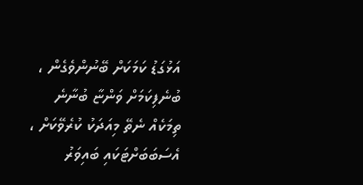އަޅުގަޑު ކަމަކަށް ބޭނުންވެގެން ، ބުނެފިކަމަށް ވަންޏާ ބުނާނެ ތިމަކެއް ނެތޭ މިއަދަކު ކުރެވޭކަށް ، އެސަބަބަށްޓަކައި ބައިވަރު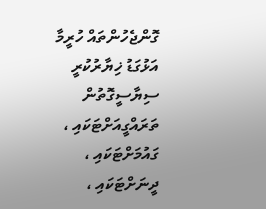ގޮންޖެހުންތައް ހުރީމާ އަޅުގަޑު ޚިޔާރުކުރީ ސިޔާސީގޮތުން ތަރައްގީއަށްޓަކައި ، ގައުމަށްޓަކައި ، ދީނަށްޓަކައި ،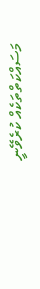މަސައްކަތްތަކެއް ކުރެވޭނީ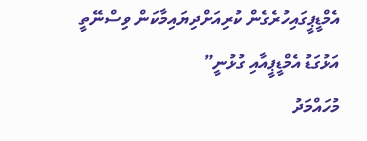އެމްޑީޕީގައިހުރެގެން ކުރިއަށްދިޔައިމާކަން ވިސްނޭތީ އަޅުގަޑު އެމްޑީޕީއާއި ގުޅުނީ”
މުހައްމަދު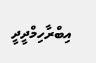އިބްރާހިމްދީދީ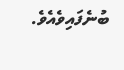ބުނެފައިވެއެވެ.